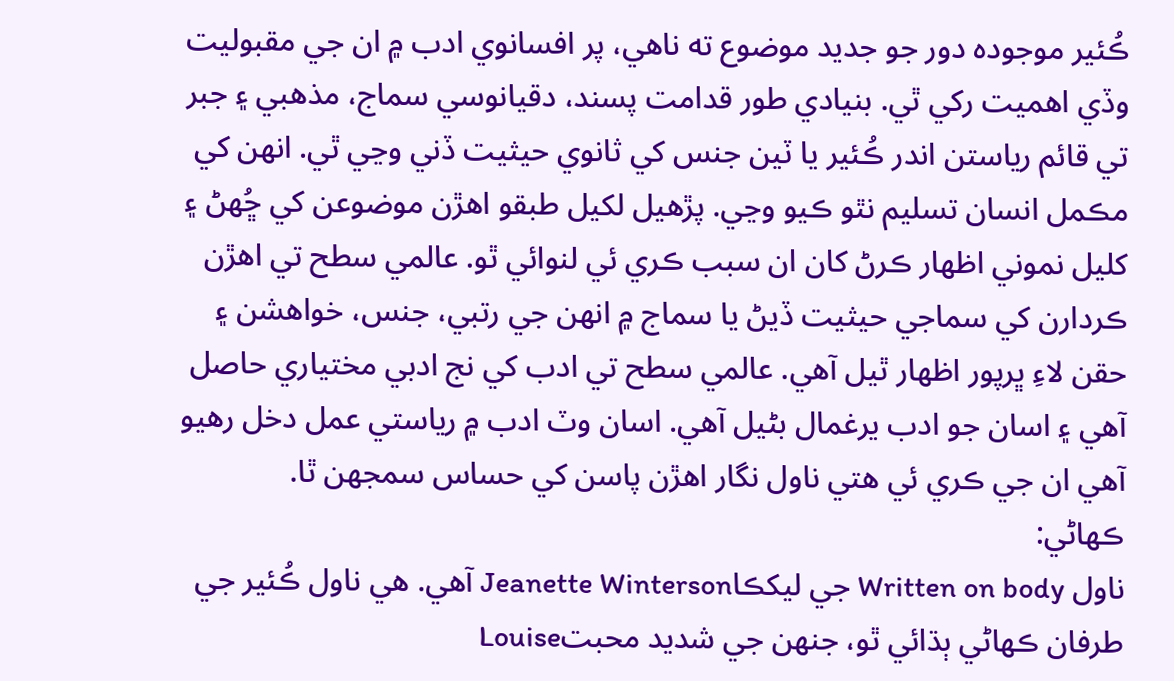ڪُئير موجوده دور جو جديد موضوع ته ناهي، پر افسانوي ادب ۾ ان جي مقبوليت وڏي اهميت رکي ٿي. بنيادي طور قدامت پسند، دقيانوسي سماج، مذهبي ۽ جبر تي قائم رياستن اندر ڪُئير يا ٽين جنس کي ثانوي حيثيت ڏني وڃي ٿي. انهن کي مڪمل انسان تسليم نٿو ڪيو وڃي. پڙهيل لکيل طبقو اهڙن موضوعن کي ڇُهڻ ۽ کليل نموني اظهار ڪرڻ کان ان سبب ڪري ئي لنوائي ٿو. عالمي سطح تي اهڙن ڪردارن کي سماجي حيثيت ڏيڻ يا سماج ۾ انهن جي رتبي، جنس، خواهشن ۽ حقن لاءِ ڀرپور اظهار ٿيل آهي. عالمي سطح تي ادب کي نج ادبي مختياري حاصل آهي ۽ اسان جو ادب يرغمال بڻيل آهي. اسان وٽ ادب ۾ رياستي عمل دخل رهيو آهي ان جي ڪري ئي هتي ناول نگار اهڙن پاسن کي حساس سمجهن ٿا.
ڪهاڻي:
ناول Written on body جي ليکڪاJeanette Winterson آهي. هي ناول ڪُئير جي طرفان ڪهاڻي ٻڌائي ٿو، جنهن جي شديد محبتLouise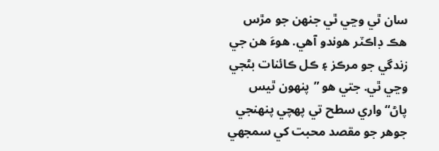سان ٿي وڃي ٿي جنهن جو مڙس هڪ ڊاڪٽر هوندو آهي. هوءَ هن جي زندگي جو مرڪز ۽ ڪل ڪائنات بڻجي وڃي ٿي. جتي هو ”پنهون ٿيس پاڻ“ واري سطح تي پهچي پنهنجي جوهر جو مقصد محبت کي سمجهي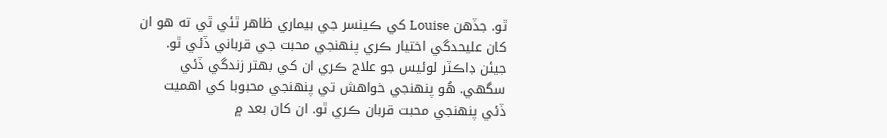ٿو. جڏهن Louise کي ڪينسر جي بيماري ظاهر ٿئي ٿي ته هو ان کان عليحدگي اختيار ڪري پنهنجي محبت جي قرباني ڏئي ٿو. جيئن ڊاڪٽر لوئيس جو علاج ڪري ان کي بهتر زندگي ڏئي سگهي. هُو پنهنجي خواهش تي پنهنجي محبوبا کي اهميت ڏئي پنهنجي محبت قربان ڪري ٿو. ان کان بعد ۾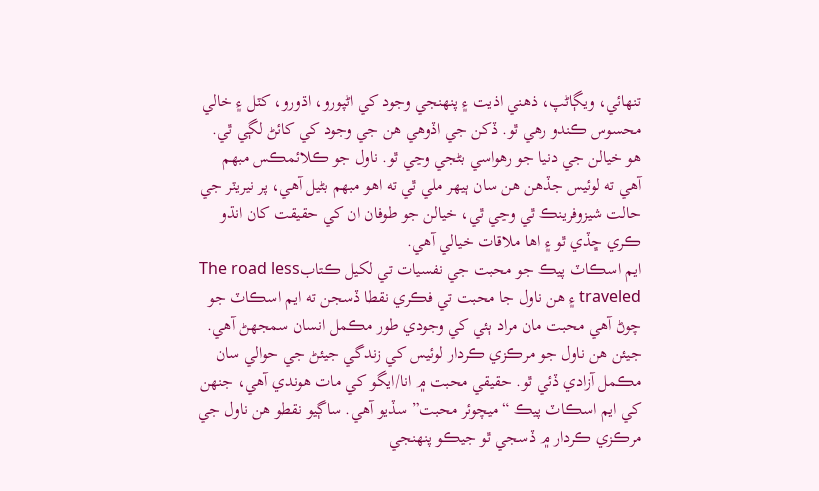تنهائي، ويڳاڻپ، ذهني اذيت ۽ پنهنجي وجود کي اڻپورو، اڌورو، کٽل ۽ خالي محسوس ڪندو رهي ٿو. ڏکن جي اڏوهي هن جي وجود کي کائڻ لڳي ٿي. هو خيالن جي دنيا جو رهواسي بڻجي وڃي ٿو. ناول جو ڪلائمڪس مبهم آهي ته لوئيس جڏهن هن سان ٻيهر ملي ٿي ته اهو مبهم بڻيل آهي، پر نيريٽر جي حالت شيزوفرينڪ ٿي وڃي ٿي، خيالن جو طوفان ان کي حقيقت کان انڌو ڪري ڇڏي ٿو ۽ اها ملاقات خيالي آهي.
ايم اسڪاٽ پيڪ جو محبت جي نفسيات تي لکيل ڪتابThe road less traveled ۽ هن ناول جا محبت تي فڪري نقطا ڏسجن ته ايم اسڪاٽ جو چوڻ آهي محبت مان مراد ٻئي کي وجودي طور مڪمل انسان سمجهڻ آهي. جيئن هن ناول جو مرڪزي ڪردار لوئيس کي زندگي جيئڻ جي حوالي سان مڪمل آزادي ڏئي ٿو. حقيقي محبت ۾ انا/ايگو کي مات هوندي آهي، جنهن کي ايم اسڪاٽ پيڪ “ميچوئر محبت” سڏيو آهي. ساڳيو نقطو هن ناول جي مرڪزي ڪردار ۾ ڏسجي ٿو جيڪو پنهنجي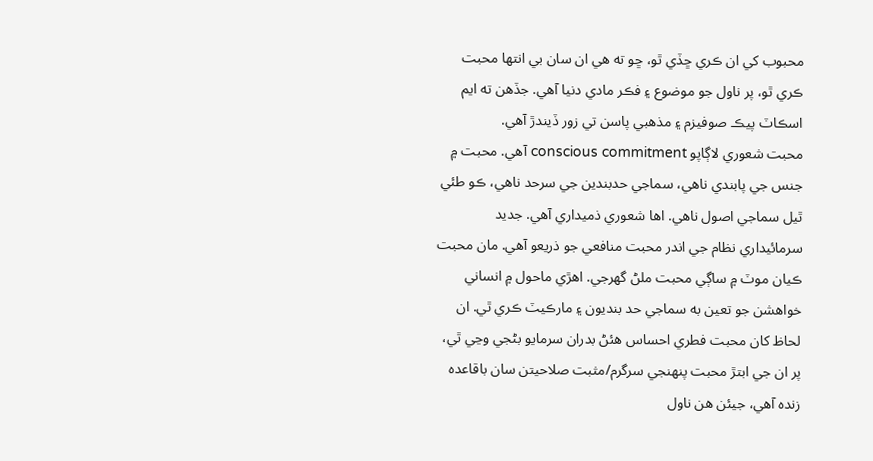محبوب کي ان ڪري ڇڏي ٿو، ڇو ته هي ان سان بي انتها محبت ڪري ٿو، پر ناول جو موضوع ۽ فڪر مادي دنيا آهي. جڏهن ته ايم اسڪاٽ پيڪ صوفيزم ۽ مذهبي پاسن تي زور ڏيندڙ آهي.
محبت شعوري لاڳاپو conscious commitment آهي. محبت ۾ جنس جي پابندي ناهي، سماجي حدبندين جي سرحد ناهي، ڪو طئي ٿيل سماجي اصول ناهي. اها شعوري ذميداري آهي. جديد سرمائيداري نظام جي اندر محبت منافعي جو ذريعو آهي. مان محبت ڪيان موٽ ۾ ساڳي محبت ملڻ گهرجي. اهڙي ماحول ۾ انساني خواهشن جو تعين به سماجي حد بنديون ۽ مارڪيٽ ڪري ٿي. ان لحاظ کان محبت فطري احساس هئڻ بدران سرمايو بڻجي وڃي ٿي، پر ان جي ابتڙ محبت پنهنجي سرگرم/مثبت صلاحيتن سان باقاعده زنده آهي، جيئن هن ناول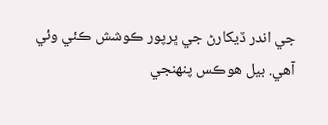جي اندر ڏيکارڻ جي ڀرپور ڪوشش ڪئي وئي آهي. بيل هوڪس پنهنجي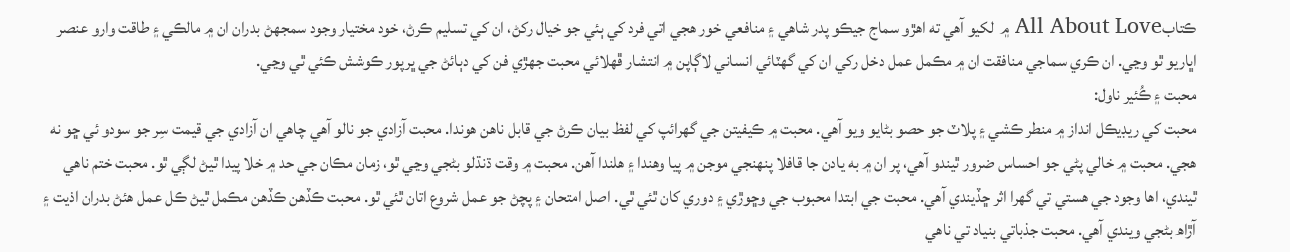ڪتابAll About Love ۾ لکيو آهي ته اهڙو سماج جيڪو پدر شاهي ۽ منافعي خور هجي اتي فرد کي ٻئي جو خيال رکڻ، ان کي تسليم ڪرڻ، خود مختيار وجود سمجهڻ بدران ان ۾ مالڪي ۽ طاقت وارو عنصر اڀاريو ٿو وڃي. ان ڪري سماجي منافقت ان ۾ مڪمل عمل دخل رکي ان کي گهٽائي انساني لاڳاپن ۾ انتشار ڦهلائي محبت جهڙي فن کي دٻائڻ جي ڀرپور ڪوشش ڪئي ٿي وڃي.
محبت ۽ ڪُئير ناول:
محبت کي ريڊيڪل انداز ۾ منطر ڪشي ۽ پلاٽ جو حصو بڻايو ويو آهي. محبت ۾ ڪيفيتن جي گهرائپ کي لفظ بيان ڪرڻ جي قابل ناهن هوندا. محبت آزادي جو نالو آهي چاهي ان آزادي جي قيمت سِر جو سودو ئي ڇو نه هجي. محبت ۾ خالي پڻي جو احساس ضرور ٿيندو آهي، پر ان ۾ به يادن جا قافلا پنهنجي موجن ۾ پيا وهندا ۽ هلندا آهن. محبت ۾ وقت ڌنڌلو بڻجي وڃي ٿو، زمان مڪان جي حد ۾ خلا پيدا ٿيڻ لڳي ٿو. محبت ختم ناهي ٿيندي، اها وجود جي هستي تي گهرا اثر ڇڏيندي آهي. محبت جي ابتدا محبوب جي وڇوڙي ۽ دوري کان ٿئي ٿي. اصل امتحان ۽ پچڻ جو عمل شروع اتان ٿئي ٿو. محبت ڪڏهن ڪڏهن مڪمل ٿيڻ ڪل عمل هئڻ بدران اذيت ۽ آڙاھ بڻجي ويندي آهي. محبت جذباتي بنياد تي ناهي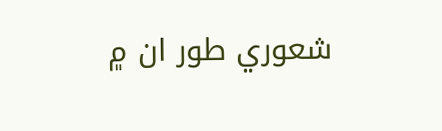شعوري طور ان ۾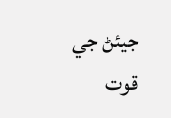جيئڻ جي قوت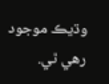وڌيڪ موجود رهي ٿي.